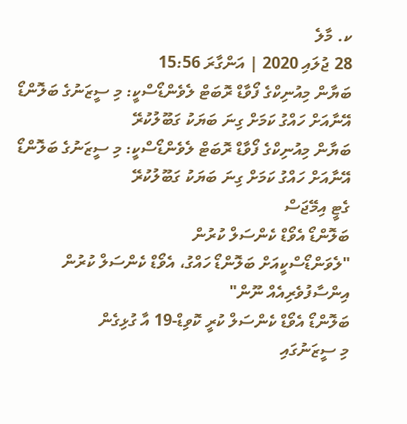ކ. މާލެ
28 ޖުލައި 2020 | އަންގާރަ 15:56
ބަޔާން މިއުނިކްގެ ފޯވާޑް ރޮބަޓް ލެވެންޑޯސްކީ: މި ސީޒަނުގެ ބަލޮންޑޯ އޭނާއަށް ހައްގު ކަމަށް ގިނަ ބަޔަކު ގަބޫލުކުރޭ
ބަޔާން މިއުނިކްގެ ފޯވާޑް ރޮބަޓް ލެވެންޑޯސްކީ: މި ސީޒަނުގެ ބަލޮންޑޯ އޭނާއަށް ހައްގު ކަމަށް ގިނަ ބަޔަކު ގަބޫލުކުރޭ
ގެޓީ އިމޭޖަސް
ބަލޮންޑޯ އެވޯޑް ކެންސަލް ކުރުން
"ލެވަންޑޯސްކީއަށް ބަލޮންޑޯ ހައްގު، އެވޯޑް ކެންސަލް ކުރުން އިންސާފުވެރިއެއް ނޫން"
ބަލޮންޑޯ އެވޯޑް ކެންސަލް ކުރީ ކޮވިޑް-19 އާ ގުޅިގެން
މި ސީޒަނުގައި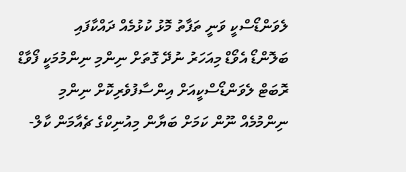ލެވަންޑޯސްކީ ވަނީ ތަފާތު މޮޅު ކުޅުމެއް ދައްކާފައި
ބަލޮންޑޯ އެވޯޑް މިއަހަރު ނުދޭ ގޮތަށް ނިންމި ނިންމުމަކީ ފޯވާޑް ރޮބަޓް ލެވަންޑޯސްކީއަށް އިންސާފުވެރިކޮށް ނިންމި ނިންމުމެއް ނޫން ކަމަށް ބަޔާން މިއުނިކްގެ ޗެއާމަން ކާލް-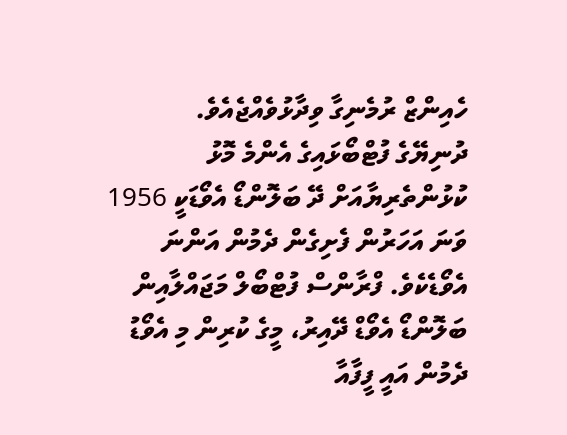ހެއިންޒް ރުމެނިގާ ވިދާޅުވެއްޖެއެވެ.
ދުނިޔޭގެ ފުޓްބޯޅައިގެ އެންމެ މޮޅު ކުޅުންތެރިޔާއަށް ދޭ ބަލޮންޑޯ އެވޯޑަކީ 1956 ވަނަ އަހަރުން ފެށިގެން ދެމުން އަންނަ އެވޯޑެކެވެ. ފްރާންސް ފުޓްބޯލް މަޖައްލާއިން ބަލޮންޑޯ އެވޯޑް ދޭއިރު، މީގެ ކުރިން މި އެވޯޑު ދެމުން އައީ ފީފާއާ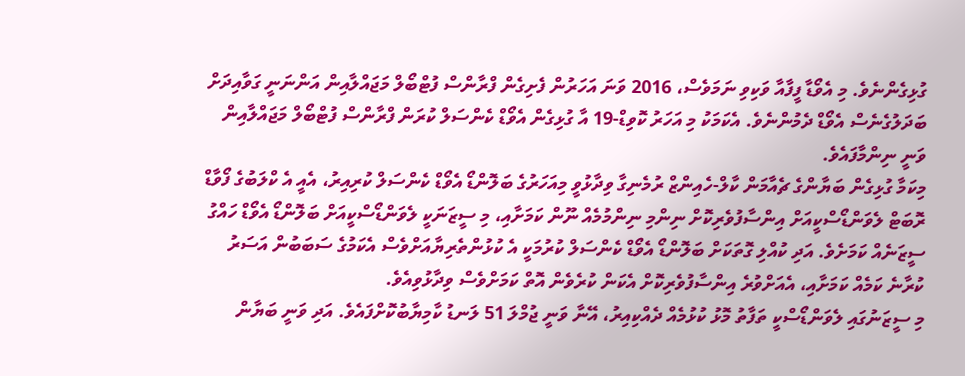ގުޅިގެންނެވެ. މި އެވޯޑާ ފީފާއާ ވަކިވި ނަމަވެސް، 2016 ވަނަ އަހަރުން ފެށިގެން ފްރާންސް ފުޓްބޯލް މަޖައްލާއިން އަންނަނީ ގަވާއިދަށް ބަދަލުގެނެސް އެވޯޑް ދެމުންނެވެ. އެކަމަކު މި އަހަރު ކޮވިޑް-19 އާ ގުޅިގެން އެވޯޑް ކެންސަލް ކުރަން ފްރާންސް ފުޓްބޯލް މަޖައްލާއިން ވަނީ ނިންމާފައެވެ.
މިކަމާ ގުޅިގެން ބަޔާންގެ ޗެއާމަން ކާލް-ހެއިންޒް ރުމެނިގާ ވިދާޅުވީ މިއަހަރުގެ ބަލޮންޑޯ އެވޯޑް ކެންސަލް ކުރިއިރު، އެއީ އެ ކްލަބުގެ ފޯވާޑް ރޮބަޓް ލެވަންޑޯސްކީއަށް އިންސާފުވެރިކޮށް ނިންމި ނިންމުމެއް ނޫން ކަމަށާއި، މި ސީޒަނަކީ ލެވަންޑޯސްކީއަށް ބަލޮންޑޯ އެވޯޑް ހައްގު ސީޒަނެއް ކަމަށެވެ. އަދި ކުއްލި ގޮތަކަށް ބަލޮންޑޯ އެވޯޑް ކެންސަލް ކުރުމަކީ އެ ކުޅުންތެރިޔާއަށްވެސް އެކަމުގެ ސަބަބުން އަސަރު ކުރާނެ ކަމެއް ކަމަށާއި، އެއަށްވުރެ އިންސާފުވެރިކޮށް އެކަން ކުރެވެން އޮތް ކަމަށްވެސް ވިދާޅުވިއެވެ.
މި ސީޒަނުގައި ލެވަންޑޯސްކީ ތަފާތު މޮޅު ކުޅުމެއް ދެއްކިއިރު، އޭނާ ވަނީ ޖުމްލަ 51 ލަނޑު ކާމިޔާބުކޮށްފައެވެ. އަދި ވަނީ ބަޔާން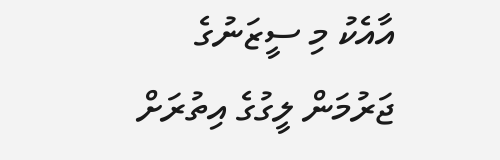އާއެކު މި ސީޒަނުގެ ޖަރުމަން ލީގުގެ އިތުރަށް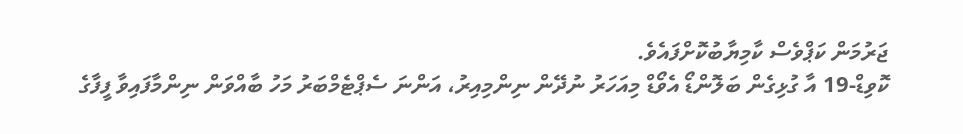ޖަރުމަން ކަޕްވެސް ކާމިޔާބުކޮށްފައެވެ.
ކޮވިޑް-19 އާ ގުޅިގެން ބަލޮންޑޯ އެވޯޑް މިއަހަރު ނުދޭން ނިންމިއިރު، އަންނަ ސެޕްޓެމްބަރު މަހު ބާއްވަން ނިންމާފައިވާ ފީފާގެ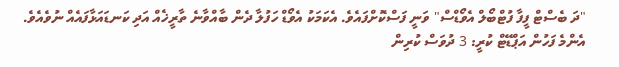"ދަ ބެސްޓް ފީފާ ފުޓްބޯލް އެވޯޑްސް" ވަނީ ފަސްކޮށްފައެވެ. އެކަމަކު އެވޯޑް ހަފުލާ ދެން ބާއްވާނެ ތާރީޚެއް އަދި ކަނޑައަޅާފައެއް ނުވެއެވެ.
އެންމެ ފަހުން އަޕްޑޭޓް ކުރީ: 3 ދުވަސް ކުރިން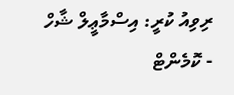ރިވިއު ކުރީ: އިސްމާޢީލް ޝާހް
- ކޮމެންޓް